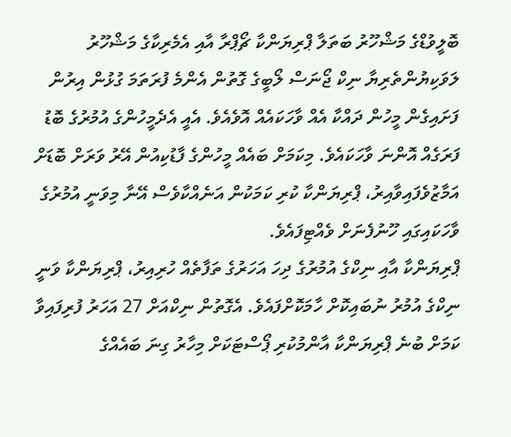ބޮލީވުޑްގެ މަޝްހޫރު ބަތަލާ ޕްރިޔަންކާ ޗޯޕްރާ އާއި އެމެރިކާގެ މަޝްހޫރު ލަވަކިޔުންތެރިޔާ ނިކް ޖޯނަސް ލޯބީގެ ގޮތުން އެންމެ ފުރަތަމަ ގުޅުން އިރުން ފަށައިގެން މީހުން ދައްކާ އެއް ވާހަކައެއް އޮވެއެވެ. އެއީ އެދެމީހުންގެ އުމުރުގެ ބޮޑު ފަރަގެއް އޮންނަ ވާހަކައެވެ. މިކަމަށް ބައެއް މީހުންގެ ފާޑުކިއުން އޭރު ވަރަށް ބޮޑަށް އަމާޒުވެފައިވާއިރު، ޕްރިޔަންކާ ކުރި ކަމަކުން އަނެއްކާވެސް އޭނާ މިވަނީ އުމުރުގެ ވާހަކައިގައި ހޫނުފެނަށް ވެއްޓިފައެވެ.
ޕްރިޔަންކާ އާއި ނިކްގެ އުމުރުގެ ދިހަ އަހަރުގެ ތަފާތެއް ހުރިއިރު، ޕްރިޔަންކާ ވަނީ ނިކްގެ އުމުރު ނުބައިކޮށް ހާމަކޮށްފައެވެ. އެގޮތުން ނިކްއަށް 27 އަހަރު ފުރިފައިވާ ކަމަށް ބުނެ ޕްރިޔަންކާ އާންމުކުރި ޕޯސްޓަކަށް މިހާރު ގިނަ ބައެއްގެ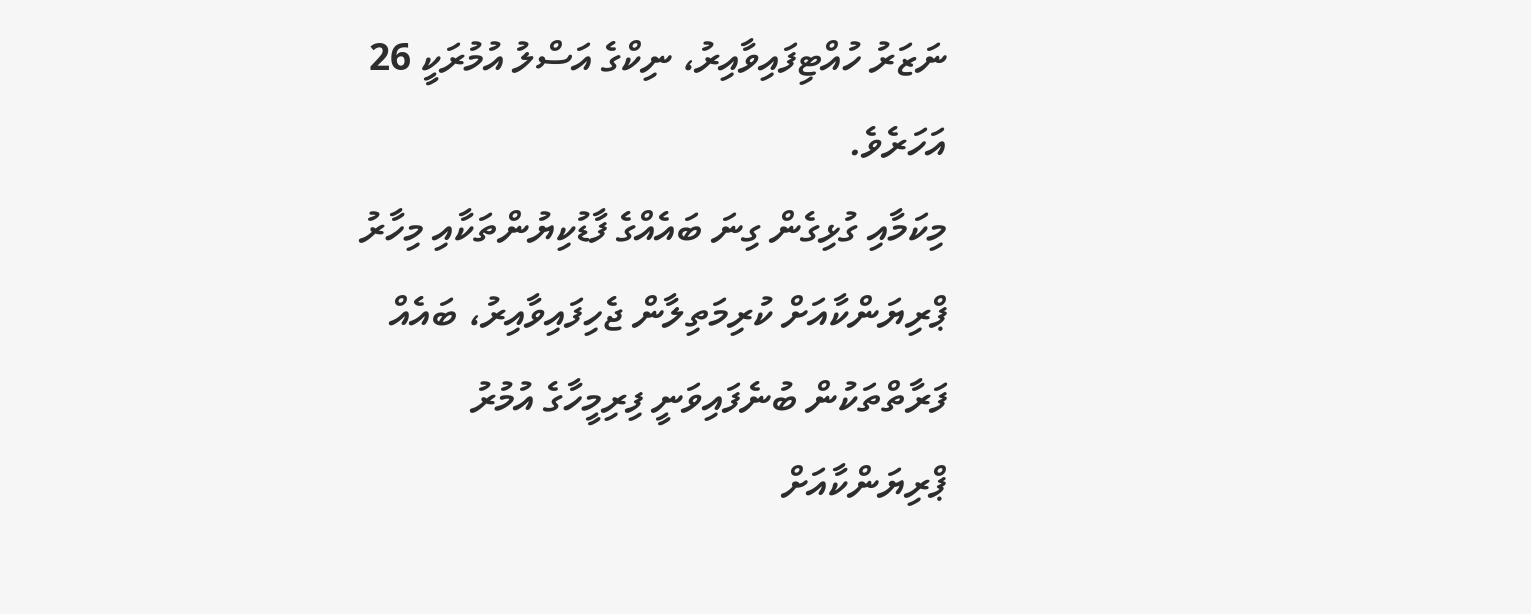ނަޒަރު ހުއްޓިފައިވާއިރު، ނިކްގެ އަސްލު އުމުރަކީ 26 އަހަރެވެ.
މިކަމާއި ގުޅިގެން ގިނަ ބައެއްގެ ފާޑުކިޔުންތަކާއި މިހާރު ޕްރިޔަންކާއަށް ކުރިމަތިލާން ޖެހިފައިވާއިރު، ބައެއް ފަރާތްތަކުން ބުނެފައިވަނީ ފިރިމީހާގެ އުމުރު ޕްރިޔަންކާއަށް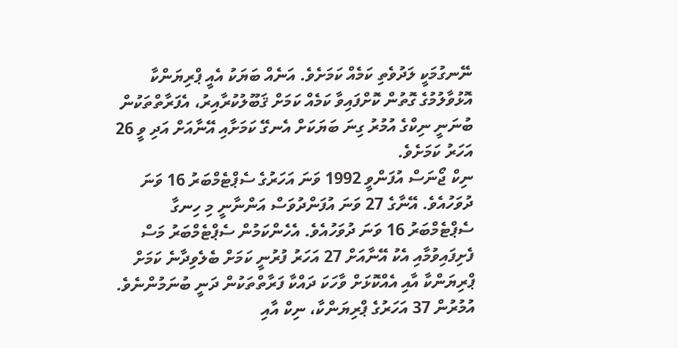ނޭނގުމަކީ ލަދުވެތި ކަމެއް ކަމަށެވެ. އަނެއް ބަޔަކު އެއީ ޕްރިޔަންކާ އޮޅުވާލުމުގެ ގޮތުން ކޮށްފައިވާ ކަމެއް ކަމަށް ޤަބޫލުކުރާއިރު، އެފަރާތްތަކުން ބުނަނީ ނިކްގެ އުމުރު ގިނަ ބަޔަކަށް އެނގޭ ކަމަށާއި އޭނާއަށް އަދި ވީ 26 އަހަރު ކަމަށެވެ.
ނިކް ޖޯނަސް އުފަންވީ 1992 ވަނަ އަހަރުގެ ސެޕްޓެމްބަރު 16 ވަނަ ދުވަހުއެވެ. އޭނާގެ 27 ވަނަ އުފަންދުވަސް އަންނާނީ މި ހިނގާ ސެޕްޓެމްބަރު 16 ވަނަ ދުވަހުއެވެ. އެހެންކަމުން ސެޕްޓެމްބަރު މަސް ފެށިފައިވުމާއި އެކު އޭނާއަށް 27 އަހަރު ފުރުނީ ކަމަށް ބެލެވިދާނެ ކަމަށް ޕްރިޔަންކާ އާއި އެއްކޮޅަށް ވާހަކަ ދައްކާ ފަރާތްތަކުން ދަނީ ބުނަމުންނެވެ.
އުމުރުން 37 އަހަރުގެ ޕްރިޔަންކާ، ނިކް އާއި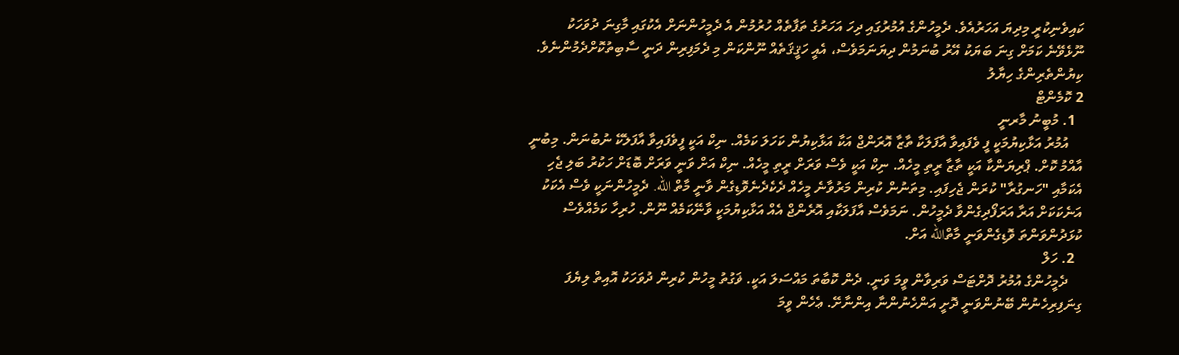ކައިވެނިކުރީ މިދިޔަ އަހަރުއެވެ. ދެމީހުންގެ އުމުރުގައި ދިހަ އަހަރުގެ ތަފާތެއް ހުރުމުން އެ ދެމީހުންނަށް އެކުގައި މާގިނަ ދުވަހަކު ނޫޅެވޭނެ ކަމަށް ގިނަ ބަޔަކު އޭރު ބުނަމުން ދިޔަނަމަވެސް، އެއީ ހަޤީޤަތެއް ނޫންކަން މި ދެމަފިރިން ދަނީ ސާބިތުކޮށްދެމުންނެވެ.
ކިޔުންތެރިންގެ ހިޔާލު
2 ކޮމެންޓް
  1. މުބީނު މާރނީ
    އުމުރު އަޅާކިޔުމަކީ ފީ ވެފައިވާ އާފަލަކާ ތާޒާ އޮރަންޖް އަކާ އަޅާކިޔުން ކަހަލަ ކަމެއް. ނިކް އަކީ ފީވެފައިވާ އާފަލެކޭ ނުބުނަން. މިބުނީ އާއްމު ކޮށް. ޕްރިޔަންކާ އަކީ ތާޒާ ރީތި މީހެއް. ނިކް އަކީ ވެސް ވަރަށް ރީތި މީހެއް. ނިކް އަށް ވަނީ ވަރަށް ބޮޑަށް ހަކުރު ބަލި ޖެހި އެކަމާއި "ހަނގުރާ" ކުރަން ޖެހިފައި. މިތަނުން ކުރިން މަރުވާނެ މީހެއް ދެކެދެނެވޮޑިގެން ވާނީ މާތް الله. ދެމީހުންނަކީ ވެސް އެކަކު އަނެކަކަށް އަރާ އަރަފޯދިގެންވާ ދެމީހުން. ނަމަވެސް އާފަލަކާއި އޮރެންޖް އެއް އަޅާކިޔުމަކީ ވާނޭކަމެއް ނޫން. ހުރިހާ ކަމެއްވެސް ކުޅަދުންވަންތަ ވޮޑިގެންވަނީ މާތްالله އަށް.
  2. ހަލް
    ދެމީހުންގެ އުމުރު ދޮށްޓަސް ވަރިވާން ވީމަ ވަނީ. ދެން ކޮބާތަ މައްސަލަ އަކީ. ޥަގުތު މީހުން ކުރިން ދުވަހަކު އޮއިތް ލިޔެފަ ގިނަފިރިހެނުން ބޭނުންވަނީ ދޮށީ އަންހެނުންނާ އިންނާށޭ. ޢެހެން ވީމަ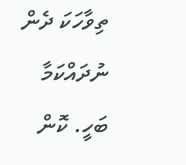ތިވާހަކަ ދެން ނުދައްކަމާ ބަހީ. ކޮން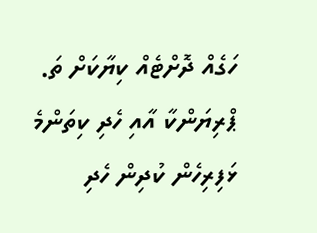ހަގެއް ދޮށްޓެއް ކިޔާކަށް ތަ. ޕްރިޔަންކާ އާއި ހެދި ކިތަންމެ ޅަފިރިހެން ކުދިން ހެދި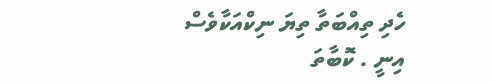ހެދި ތިއްބަތާ ތިޔަ ނިކްއަކާވެސް އިނީ . ކޮބާތަ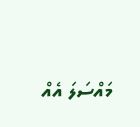މައްސަލަ އެއް